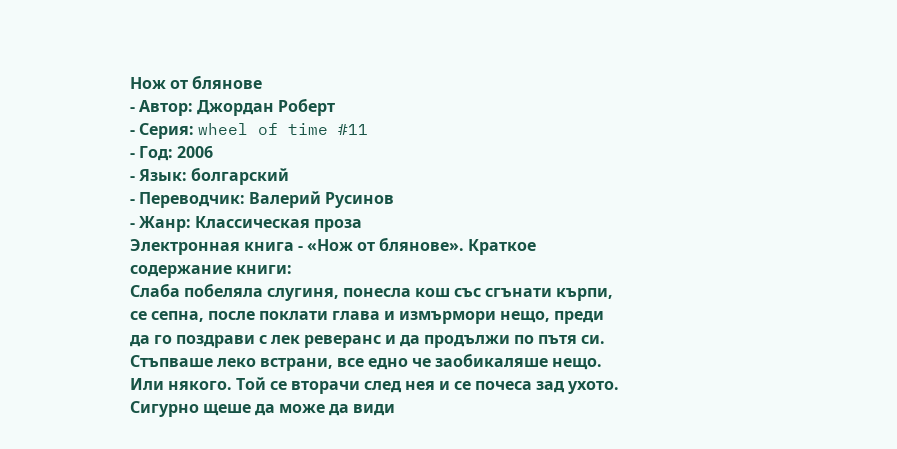Нож от блянове
- Автор: Джордан Роберт
- Серия: wheel of time #11
- Год: 2006
- Язык: болгарский
- Переводчик: Валерий Русинов
- Жанр: Классическая проза
Электронная книга - «Нож от блянове». Краткое содержание книги:
Слаба побеляла слугиня, понесла кош със сгънати кърпи, се сепна, после поклати глава и измърмори нещо, преди да го поздрави с лек реверанс и да продължи по пътя си. Стъпваше леко встрани, все едно че заобикаляше нещо. Или някого. Той се вторачи след нея и се почеса зад ухото. Сигурно щеше да може да види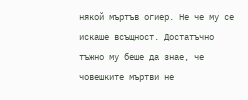някой мъртъв огиер. Не че му се искаше всъщност. Достатъчно тъжно му беше да знае, че човешките мъртви не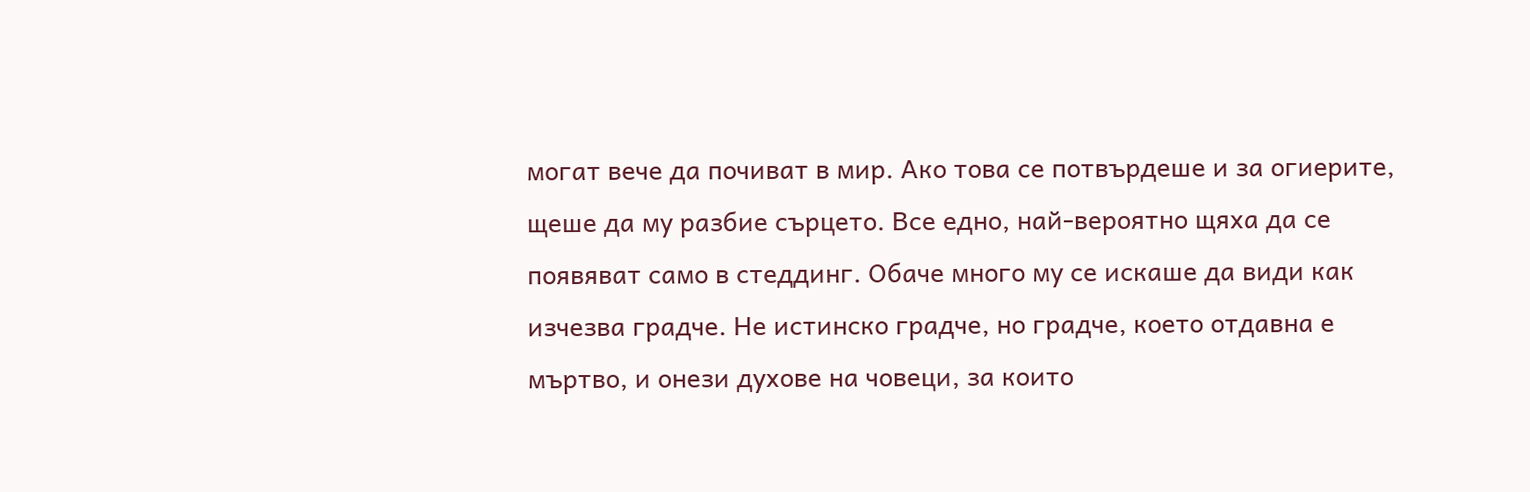могат вече да почиват в мир. Ако това се потвърдеше и за огиерите, щеше да му разбие сърцето. Все едно, най-вероятно щяха да се появяват само в стеддинг. Обаче много му се искаше да види как изчезва градче. Не истинско градче, но градче, което отдавна е мъртво, и онези духове на човеци, за които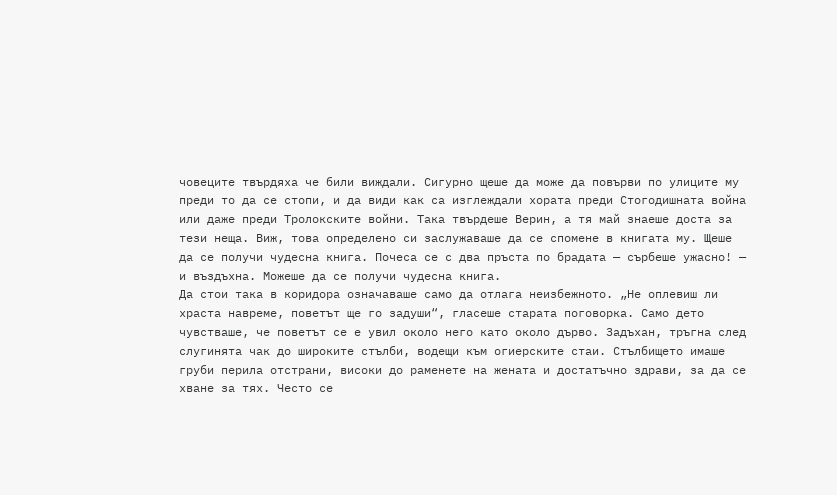човеците твърдяха че били виждали. Сигурно щеше да може да повърви по улиците му преди то да се стопи, и да види как са изглеждали хората преди Стогодишната война или даже преди Тролокските войни. Така твърдеше Верин, а тя май знаеше доста за тези неща. Виж, това определено си заслужаваше да се спомене в книгата му. Щеше да се получи чудесна книга. Почеса се с два пръста по брадата — сърбеше ужасно! — и въздъхна. Можеше да се получи чудесна книга.
Да стои така в коридора означаваше само да отлага неизбежното. „Не оплевиш ли храста навреме, поветът ще го задуши“, гласеше старата поговорка. Само дето чувстваше, че поветът се е увил около него като около дърво. Задъхан, тръгна след слугинята чак до широките стълби, водещи към огиерските стаи. Стълбището имаше груби перила отстрани, високи до раменете на жената и достатъчно здрави, за да се хване за тях. Често се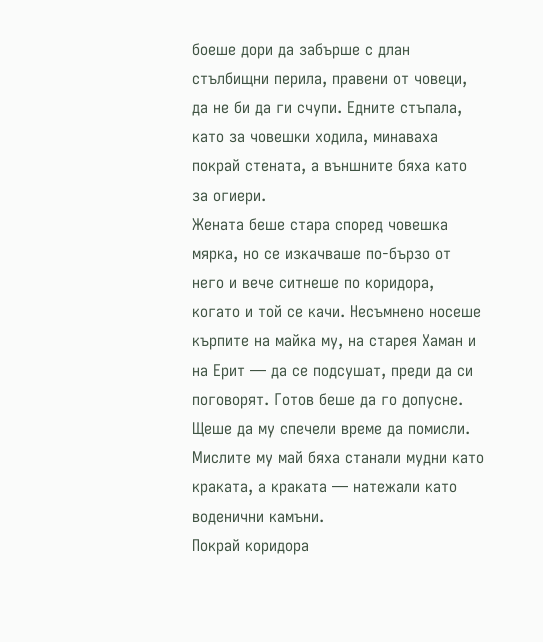боеше дори да забърше с длан стълбищни перила, правени от човеци, да не би да ги счупи. Едните стъпала, като за човешки ходила, минаваха покрай стената, а външните бяха като за огиери.
Жената беше стара според човешка мярка, но се изкачваше по-бързо от него и вече ситнеше по коридора, когато и той се качи. Несъмнено носеше кърпите на майка му, на старея Хаман и на Ерит — да се подсушат, преди да си поговорят. Готов беше да го допусне. Щеше да му спечели време да помисли. Мислите му май бяха станали мудни като краката, а краката — натежали като воденични камъни.
Покрай коридора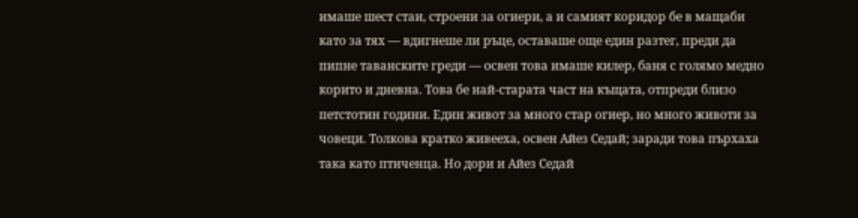имаше шест стаи, строени за огиери, а и самият коридор бе в мащаби като за тях — вдигнеше ли ръце, оставаше още един разтег, преди да пипне таванските греди — освен това имаше килер, баня с голямо медно корито и дневна. Това бе най-старата част на къщата, отпреди близо петстотин години. Един живот за много стар огиер, но много животи за човеци. Толкова кратко живееха, освен Айез Седай; заради това пърхаха така като птиченца. Но дори и Айез Седай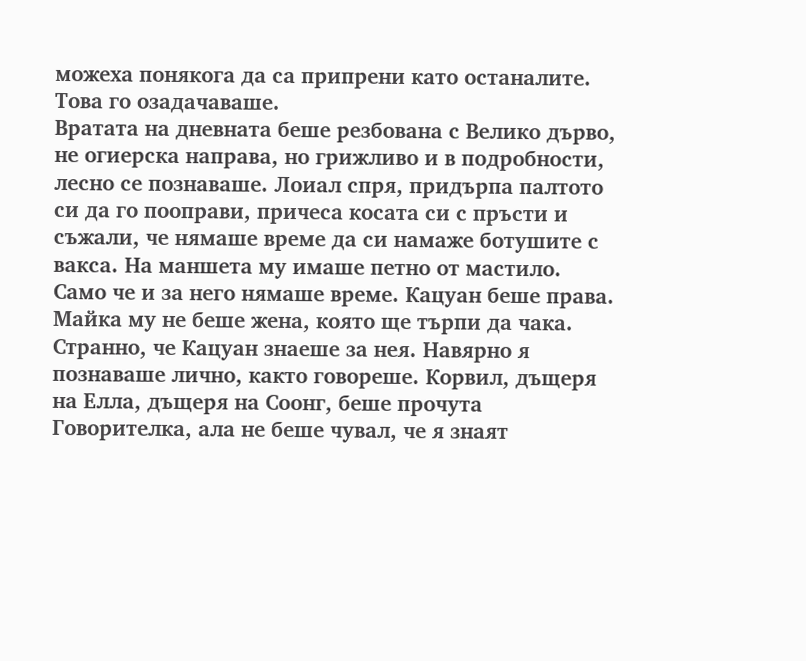можеха понякога да са припрени като останалите. Това го озадачаваше.
Вратата на дневната беше резбована с Велико дърво, не огиерска направа, но грижливо и в подробности, лесно се познаваше. Лоиал спря, придърпа палтото си да го пооправи, причеса косата си с пръсти и съжали, че нямаше време да си намаже ботушите с вакса. На маншета му имаше петно от мастило. Само че и за него нямаше време. Кацуан беше права. Майка му не беше жена, която ще търпи да чака. Странно, че Кацуан знаеше за нея. Навярно я познаваше лично, както говореше. Корвил, дъщеря на Елла, дъщеря на Соонг, беше прочута Говорителка, ала не беше чувал, че я знаят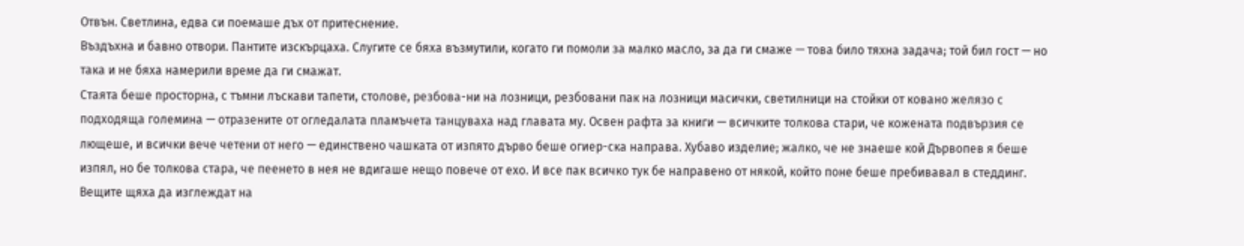Отвън. Светлина, едва си поемаше дъх от притеснение.
Въздъхна и бавно отвори. Пантите изскърцаха. Слугите се бяха възмутили, когато ги помоли за малко масло, за да ги смаже — това било тяхна задача; той бил гост — но така и не бяха намерили време да ги смажат.
Стаята беше просторна, с тъмни лъскави тапети, столове, резбова-ни на лозници, резбовани пак на лозници масички, светилници на стойки от ковано желязо с подходяща големина — отразените от огледалата пламъчета танцуваха над главата му. Освен рафта за книги — всичките толкова стари, че кожената подвързия се лющеше, и всички вече четени от него — единствено чашката от изпято дърво беше огиер-ска направа. Хубаво изделие; жалко, че не знаеше кой Дървопев я беше изпял, но бе толкова стара, че пеенето в нея не вдигаше нещо повече от ехо. И все пак всичко тук бе направено от някой, който поне беше пребивавал в стеддинг. Вещите щяха да изглеждат на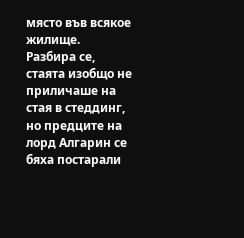място във всякое жилище. Разбира се, стаята изобщо не приличаше на стая в стеддинг, но предците на лорд Алгарин се бяха постарали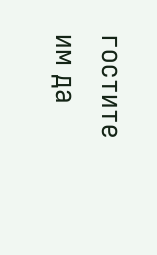гостите им да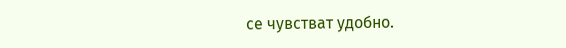се чувстват удобно.